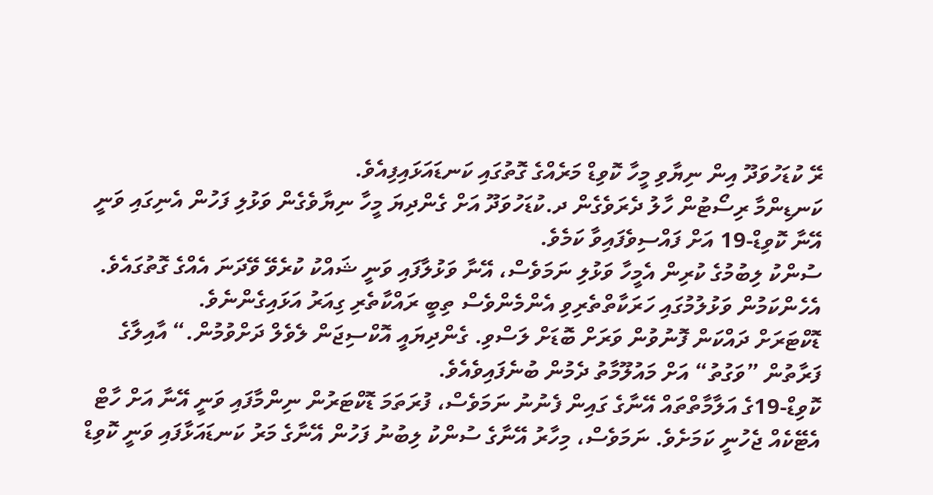ރޭ ކުޑަހުވަދޫ އިން ނިޔާވި މީހާ ކޮވިޑް މަރެއްގެ ގޮތުގައި ކަނޑައަޅައިފިއެވެ.
ކަނޑިންމާ ރިސޯޓުން ހާލު ދެރަވެގެން ދ.ކުޑަހުވަދޫ އަށް ގެންދިޔަ މީހާ ނިޔާވެގެން ވަޅުލި ފަހުން އެނިގައި ވަނީ އޭނާ ކޮވިޑް-19 އަށް ފައްސިވެފައިވާ ކަމެވެ.
ސުންކު ލިބުމުގެ ކުރިން އެމީހާ ވަޅުލި ނަމަވެސް، އޭނާ ވަޅުލާފައި ވަނީ ޝައްކު ކުރެވޭ ވޭދަނަ އެއްގެ ގޮތުގައެވެ. އެހެންކަމުން ވަޅުލުމުގައި ހަރަކާތްތެރިވި އެންމެންވެސް ތިބީ ރައްކާތެރި ގިއަރު އަޅައިގެންނެވެ.
ޑޮކްޓަރަށް ދައްކަން ފޮނުވުން ވަރަށް ބޮޑަށް ލަސްވި. ގެންދިޔައީ އޮކްސިޖަން ލެވެލް ދަށްވުމުން.“ އާއިލާގެ ފަރާތުން ”ވަގުތު“ އަށް މައުލޫމާތު ދެމުން ބުނެފައިވެއެވެ.
ކޮވިޑް-19ގެ އަލާމާތްތައް އޭނާގެ ގައިން ފެނުނު ނަމަވެސް، ފުރަތަމަ ޑޮކްޓަރުން ނިންމާފައި ވަނީ އޭނާ އަށް ހާޓް އެޓޭކެއް ޖެހުނީ ކަމަށެވެ. ނަމަވެސް، މިހާރު އޭނާގެ ސުންކު ލިބުނު ފަހުން އޭނާގެ މަރު ކަނޑައަޅާފައި ވަނީ ކޮވިޑް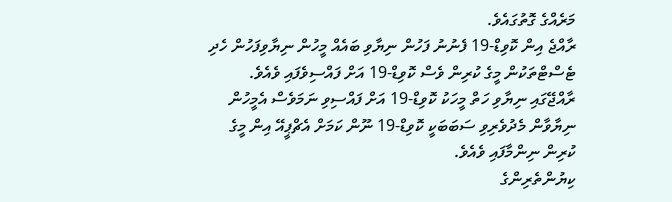މަރެއްގެ ގޮތުގައެވެ.
ރާއްޖެ އިން ކޮވިޑް-19 ފެނުނު ފަހުން ނިޔާވި ބައެއް މީހުން ނިޔާވިފަހުން ހެދި ޓެސްޓްތަކުން މީގެ ކުރިން ވެސް ކޮވިޑް-19 އަށް ފައްސިވެފައި ވެއެވެ. ރާއްޖޭގައި ނިޔާވި ހަތް މީހަކު ކޮވިޑް-19 އަށް ފައްސިވި ނަމަވެސް އެމީހުން ނިޔާވާން މެދުވެރިވި ސަބަބަކީ ކޮވިޑް-19 ނޫން ކަމަށް އެޗްޕީއޭ އިން މީގެ ކުރިން ނިންމާފައި ވެއެވެ.
ކިޔުންތެރިންގެ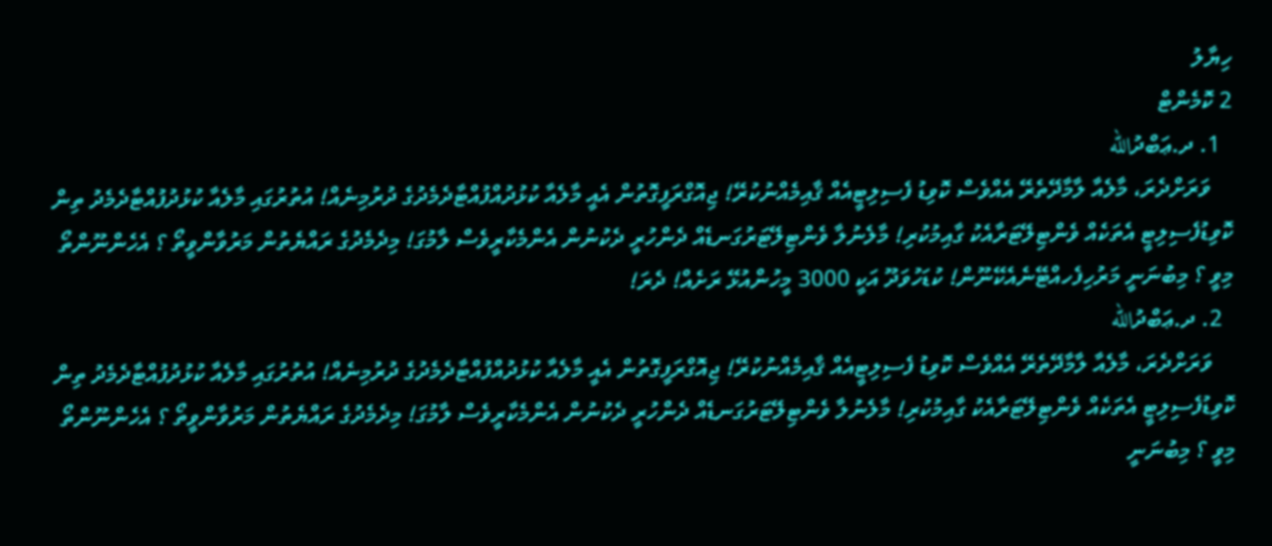ހިޔާލު
2 ކޮމެންޓް
  1. ދ.ޢަބްދުالله
    ވަރަށްދެރަ، މާލެއާ ލާމާދޭތެރޭ އެއްވެސް ކޮވިޑު ފެސިލިޓީއެއް ޤާއިމެއްނުކުރޭ! ޖިއޮގްރަފީގޮތުން އެއީ މާލެއާ ކުޅުދުއްފުއްޓާދެމެދުގެ ދުރުމިނެއް! އުތުރުގައި މާލެއާ ކުޅުދުފުއްޓާދެމެދު ތިން ކޮވިޑުފެސިލިޓީ އެތަކެއް ވެންޓިލޭޓަރާއެކު ގާއިމުކުރި! މާލެނުލާ ވެންޓިލޭޓަރުގަނޑެއް ދެންހުރީ ދެކުނުން އެންމެކާރީވެސް ލާމުގަ! މިދެމެދުގެ ރައްޔެތުން މަރުވާންވީތޯ ؟ އެހެންނޫންތޯ މިވީ ؟ މިބުނަނީ މަރުހިފެހއްޓޭނެއެކޭނޫން! ކުޑަހުވަދޫ އަކީ 3000 މީހުންއުޅޭ ރަށެއް! ދެރަ!
  2. ދ.ޢަބްދުالله
    ވަރަށްދެރަ، މާލެއާ ލާމާދޭތެރޭ އެއްވެސް ކޮވިޑު ފެސިލިޓީއެއް ޤާއިމެއްނުކުރޭ! ޖިއޮގްރަފީގޮތުން އެއީ މާލެއާ ކުޅުދުއްފުއްޓާދެމެދުގެ ދުރުމިނެއް! އުތުރުގައި މާލެއާ ކުޅުދުފުއްޓާދެމެދު ތިން ކޮވިޑުފެސިލިޓީ އެތަކެއް ވެންޓިލޭޓަރާއެކު ގާއިމުކުރި! މާލެނުލާ ވެންޓިލޭޓަރުގަނޑެއް ދެންހުރީ ދެކުނުން އެންމެކާރީވެސް ލާމުގަ! މިދެމެދުގެ ރައްޔެތުން މަރުވާންވީތޯ ؟ އެހެންނޫންތޯ މިވީ ؟ މިބުނަނީ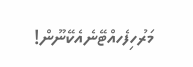މަރުހިފެހއްޓޭނެއެކޭނޫން!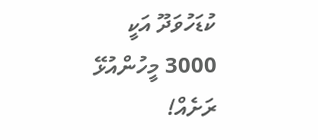ކުޑަހުވަދޫ އަކީ 3000 މީހުންއުޅޭ ރަށެއް!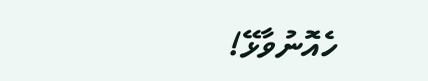ހެއޮނުވާޅޭ!